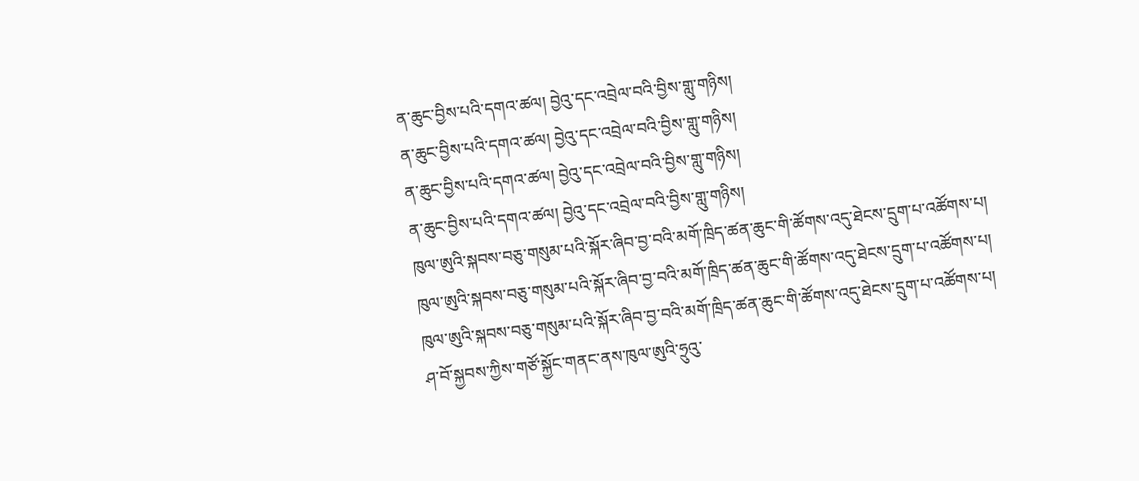ན་ཆུང་བྱིས་པའི་དགའ་ཚལ། བྱེའུ་དང་འབྲེལ་བའི་བྱིས་གླུ་གཉིས།
ན་ཆུང་བྱིས་པའི་དགའ་ཚལ། བྱེའུ་དང་འབྲེལ་བའི་བྱིས་གླུ་གཉིས།
ན་ཆུང་བྱིས་པའི་དགའ་ཚལ། བྱེའུ་དང་འབྲེལ་བའི་བྱིས་གླུ་གཉིས།
ན་ཆུང་བྱིས་པའི་དགའ་ཚལ། བྱེའུ་དང་འབྲེལ་བའི་བྱིས་གླུ་གཉིས།
ཁུལ་ཨུའི་སྐབས་བཅུ་གསུམ་པའི་སྐོར་ཞིབ་བྱ་བའི་མགོ་ཁྲིད་ཚན་ཆུང་གི་ཚོགས་འདུ་ཐེངས་དྲུག་པ་འཚོགས་པ།
ཁུལ་ཨུའི་སྐབས་བཅུ་གསུམ་པའི་སྐོར་ཞིབ་བྱ་བའི་མགོ་ཁྲིད་ཚན་ཆུང་གི་ཚོགས་འདུ་ཐེངས་དྲུག་པ་འཚོགས་པ།
ཁུལ་ཨུའི་སྐབས་བཅུ་གསུམ་པའི་སྐོར་ཞིབ་བྱ་བའི་མགོ་ཁྲིད་ཚན་ཆུང་གི་ཚོགས་འདུ་ཐེངས་དྲུག་པ་འཚོགས་པ།
ཤ་བོ་སྐྱབས་ཀྱིས་གཙོ་སྐྱོང་གནང་ནས་ཁུལ་ཨུའི་ཧྲུའུ་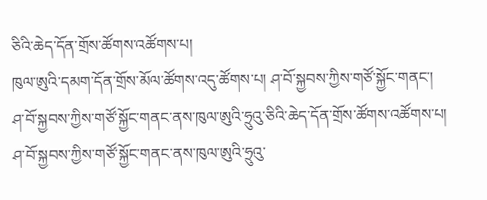ཅིའི་ཆེད་དོན་གྲོས་ཚོགས་འཚོགས་པ།
ཁུལ་ཨུའི་དམག་དོན་གྲོས་མོལ་ཚོགས་འདུ་ཚོགས་པ། ཤ་བོ་སྐྱབས་ཀྱིས་གཙོ་སྐྱོང་གནང་།
ཤ་བོ་སྐྱབས་ཀྱིས་གཙོ་སྐྱོང་གནང་ནས་ཁུལ་ཨུའི་ཧྲུའུ་ཅིའི་ཆེད་དོན་གྲོས་ཚོགས་འཚོགས་པ།
ཤ་བོ་སྐྱབས་ཀྱིས་གཙོ་སྐྱོང་གནང་ནས་ཁུལ་ཨུའི་ཧྲུའུ་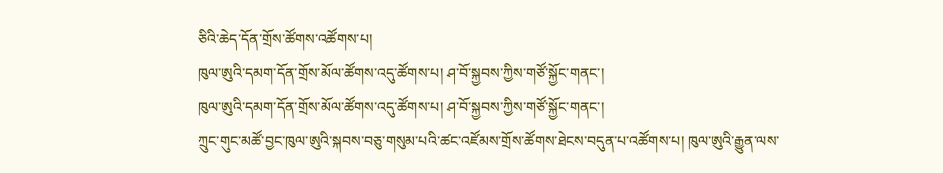ཅིའི་ཆེད་དོན་གྲོས་ཚོགས་འཚོགས་པ།
ཁུལ་ཨུའི་དམག་དོན་གྲོས་མོལ་ཚོགས་འདུ་ཚོགས་པ། ཤ་བོ་སྐྱབས་ཀྱིས་གཙོ་སྐྱོང་གནང་།
ཁུལ་ཨུའི་དམག་དོན་གྲོས་མོལ་ཚོགས་འདུ་ཚོགས་པ། ཤ་བོ་སྐྱབས་ཀྱིས་གཙོ་སྐྱོང་གནང་།
ཀྲུང་གུང་མཚོ་བྱང་ཁུལ་ཨུའི་སྐབས་བཅུ་གསུམ་པའི་ཚང་འཛོམས་གྲོས་ཚོགས་ཐེངས་བདུན་པ་འཚོགས་པ། ཁུལ་ཨུའི་རྒྱུན་ལས་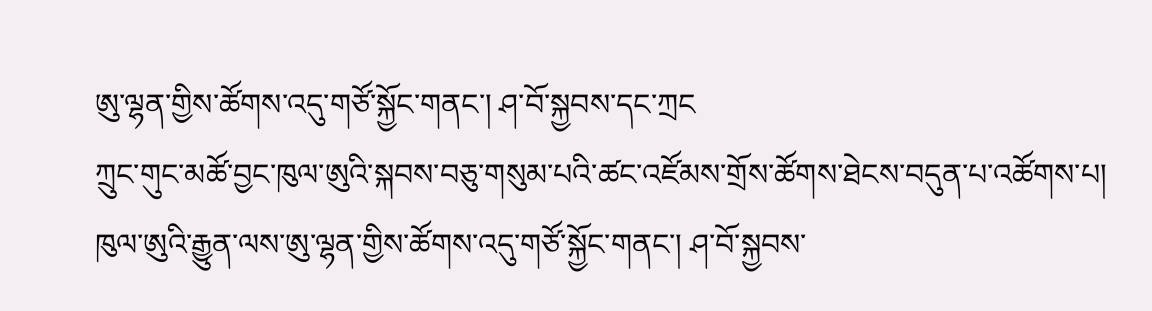ཨུ་ལྷན་གྱིས་ཚོགས་འདུ་གཙོ་སྐྱོང་གནང་། ཤ་བོ་སྐྱབས་དང་ཀྲང
ཀྲུང་གུང་མཚོ་བྱང་ཁུལ་ཨུའི་སྐབས་བཅུ་གསུམ་པའི་ཚང་འཛོམས་གྲོས་ཚོགས་ཐེངས་བདུན་པ་འཚོགས་པ། ཁུལ་ཨུའི་རྒྱུན་ལས་ཨུ་ལྷན་གྱིས་ཚོགས་འདུ་གཙོ་སྐྱོང་གནང་། ཤ་བོ་སྐྱབས་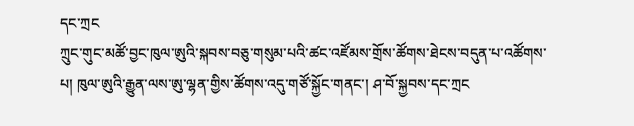དང་ཀྲང
ཀྲུང་གུང་མཚོ་བྱང་ཁུལ་ཨུའི་སྐབས་བཅུ་གསུམ་པའི་ཚང་འཛོམས་གྲོས་ཚོགས་ཐེངས་བདུན་པ་འཚོགས་པ། ཁུལ་ཨུའི་རྒྱུན་ལས་ཨུ་ལྷན་གྱིས་ཚོགས་འདུ་གཙོ་སྐྱོང་གནང་། ཤ་བོ་སྐྱབས་དང་ཀྲང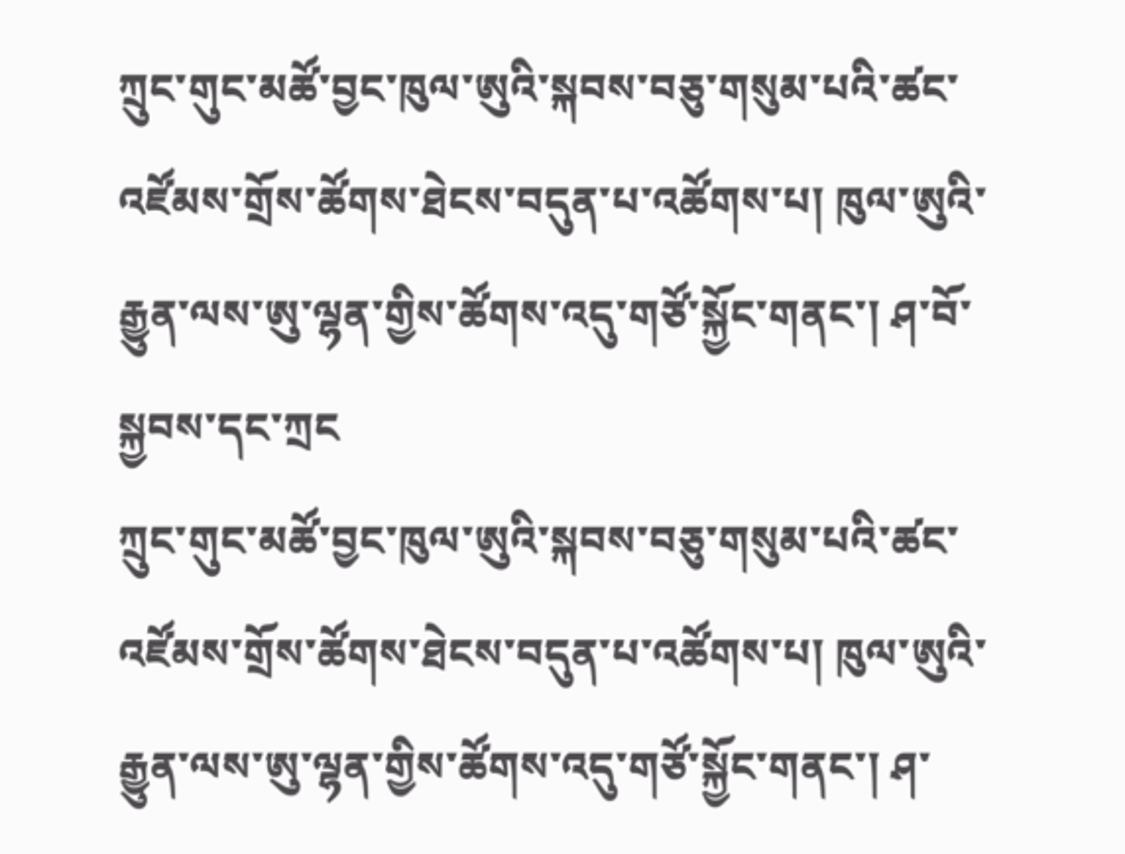ཀྲུང་གུང་མཚོ་བྱང་ཁུལ་ཨུའི་སྐབས་བཅུ་གསུམ་པའི་ཚང་འཛོམས་གྲོས་ཚོགས་ཐེངས་བདུན་པ་འཚོགས་པ། ཁུལ་ཨུའི་རྒྱུན་ལས་ཨུ་ལྷན་གྱིས་ཚོགས་འདུ་གཙོ་སྐྱོང་གནང་། ཤ་བོ་སྐྱབས་དང་ཀྲང
ཀྲུང་གུང་མཚོ་བྱང་ཁུལ་ཨུའི་སྐབས་བཅུ་གསུམ་པའི་ཚང་འཛོམས་གྲོས་ཚོགས་ཐེངས་བདུན་པ་འཚོགས་པ། ཁུལ་ཨུའི་རྒྱུན་ལས་ཨུ་ལྷན་གྱིས་ཚོགས་འདུ་གཙོ་སྐྱོང་གནང་། ཤ་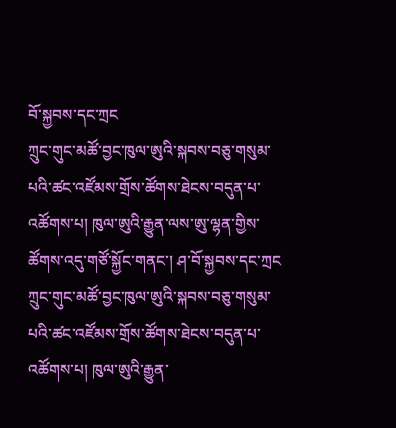བོ་སྐྱབས་དང་ཀྲང
ཀྲུང་གུང་མཚོ་བྱང་ཁུལ་ཨུའི་སྐབས་བཅུ་གསུམ་པའི་ཚང་འཛོམས་གྲོས་ཚོགས་ཐེངས་བདུན་པ་འཚོགས་པ། ཁུལ་ཨུའི་རྒྱུན་ལས་ཨུ་ལྷན་གྱིས་ཚོགས་འདུ་གཙོ་སྐྱོང་གནང་། ཤ་བོ་སྐྱབས་དང་ཀྲང
ཀྲུང་གུང་མཚོ་བྱང་ཁུལ་ཨུའི་སྐབས་བཅུ་གསུམ་པའི་ཚང་འཛོམས་གྲོས་ཚོགས་ཐེངས་བདུན་པ་འཚོགས་པ། ཁུལ་ཨུའི་རྒྱུན་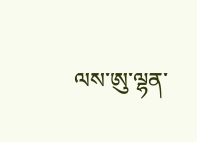ལས་ཨུ་ལྷན་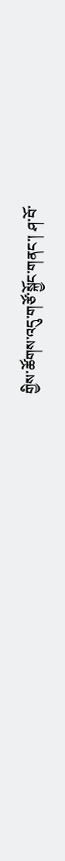གྱིས་ཚོགས་འདུ་གཙོ་སྐྱོང་གནང་། ཤ་བོ་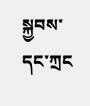སྐྱབས་དང་ཀྲང